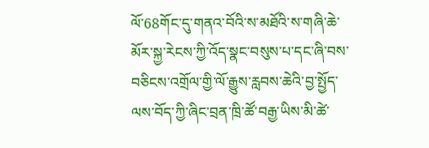ལོ་68གོང་དུ་གནའ་བོའི་ས་མཐོའི་ས་གཞི་ཆེ་མོར་སྐྱ་རེངས་ཀྱི་འོད་སྣང་བསུས་པ་དང་ཞི་བས་བཅིངས་འགྲོལ་གྱི་ལོ་རྒྱུས་རླབས་ཆེའི་བྱ་སྤྱོད་ལས་བོད་ཀྱི་ཞིང་བྲན་ཁྲི་ཚོ་བརྒྱ་ཡིས་མི་ཚེ་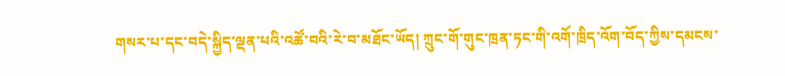གསར་པ་དང་བདེ་སྐྱིད་ལྡན་པའི་འཚོ་བའི་རེ་བ་མཐོང་ཡོད། ཀྲུང་གོ་གུང་ཁྲན་ཏང་གི་འགོ་ཁྲིད་འོག་བོད་ཀྱིས་དམངས་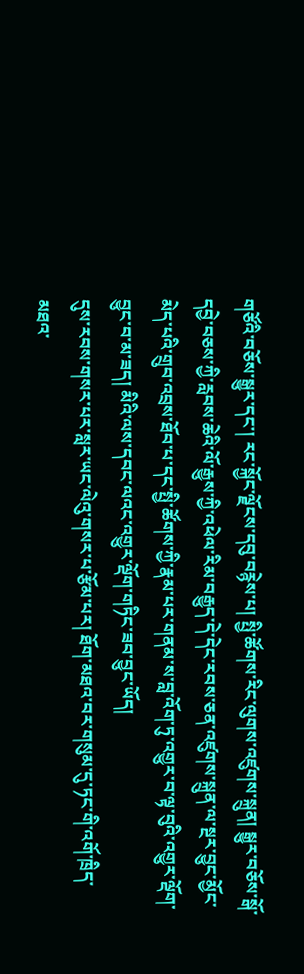གཙོའི་བཅོས་སྒྱུར་དང་། རང་སྐྱོང་ལྗོངས་དབུ་བརྙེས་པ། སྤྱི་ཚོགས་རིང་ལུགས་འཛུགས་སྐྲུན། སྒྱུར་བཅོས་སྒོ་དབྱེ་བཅས་ཀྱི་རླབས་ཆེའི་ལོ་རྒྱུས་ཀྱི་འཕེལ་རིམ་བརྒྱུད་དེ་དེང་རབས་ཅན་འཛུགས་སྐྲུན་ལ་སྔར་བྱུང་མྱོང་མེད་པའི་གྲུབ་འབྲས་ཐོབ་པ་དང་སྤྱི་ཚོགས་ཀྱི་རྣམ་པར་གནམ་ས་བླ་འོག་ཏུ་འགྱུར་བ་ལྟ་བུའི་འགྱུར་ལྡོག་བྱུང་བ་མ་ཟད། མིའི་ལས་དབང་ལའང་འགྱུར་ལྡོག་གཏིང་ཟབ་བྱུང་ཡོད།
དུས་རབས་གསར་པར་སླར་ཡང་ལེའུ་གསར་པ་རྩོམ་པར། ཐོག་མཐའ་བར་གསུམ་དུ་ཏང་གི་འགོ་ཁྲིད་མཐའ་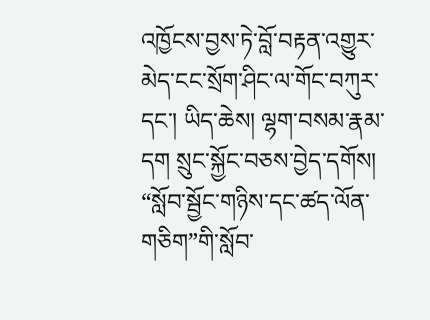འཁྱོངས་བྱས་ཏེ་བློ་བརྟན་འགྱུར་མེད་ངང་སྲོག་ཤིང་ལ་གོང་བཀུར་དང་། ཡིད་ཆེས། ལྷག་བསམ་རྣམ་དག སྲུང་སྐྱོང་བཅས་བྱེད་དགོས། “སློབ་སྦྱོང་གཉིས་དང་ཚད་ལོན་གཅིག”གི་སློབ་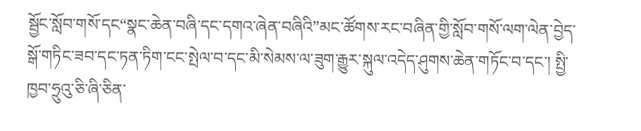སྦྱོང་སློབ་གསོ་དང“སྣང་ཆེན་བཞི་དང་དགའ་ཞེན་བཞིའི”མང་ཚོགས་རང་བཞིན་གྱི་སློབ་གསོ་ལག་ལེན་བྱེད་སྒོ་གཏིང་ཟབ་དང་ཏན་ཏིག་ངང་སྤེལ་བ་དང་མི་སེམས་ལ་ཟུག་རྒྱུར་སྐུལ་འདེད་ཤུགས་ཆེན་གཏོང་བ་དང་། སྤྱི་ཁྱབ་ཧྲུའུ་ཅི་ཞི་ཅིན་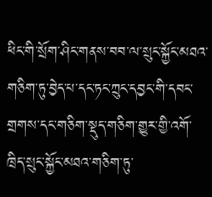ཕིང་གི་སྲོག་ཤིང་གནས་བབ་ལ་སྲུང་སྐྱོང་མཐའ་གཅིག་ཏུ་བྱེད་པ་དང་ཏང་ཀྲུང་དབྱང་གི་དབང་གྲགས་དང་གཅིག་སྡུད་གཅིག་གྱུར་གྱི་འགོ་ཁྲིད་སྲུང་སྐྱོང་མཐའ་གཅིག་ཏུ་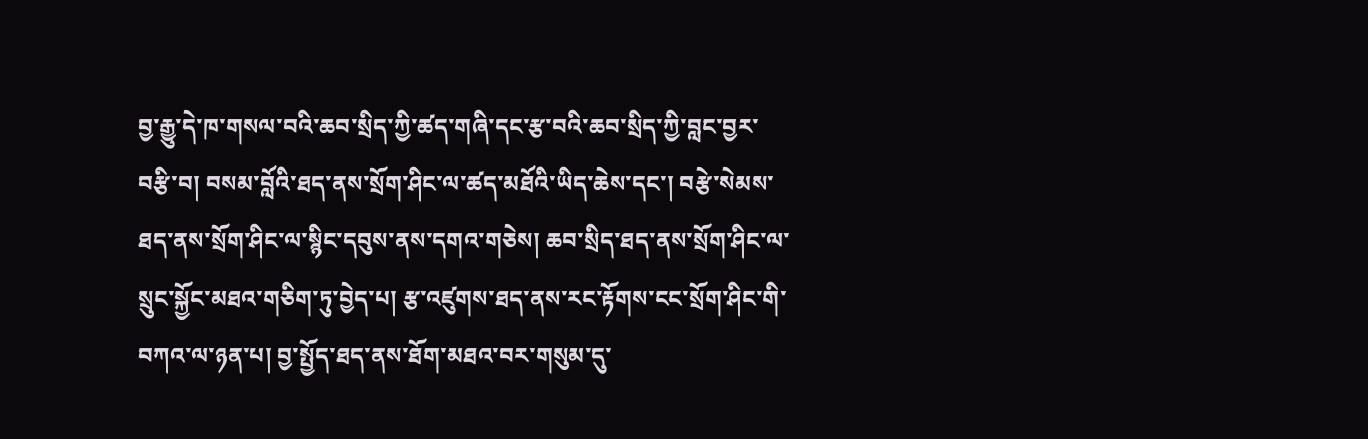བྱ་རྒྱུ་དེ་ཁ་གསལ་བའི་ཆབ་སྲིད་ཀྱི་ཚད་གཞི་དང་རྩ་བའི་ཆབ་སྲིད་ཀྱི་བླང་བྱར་བརྩི་བ། བསམ་བློའི་ཐད་ནས་སྲོག་ཤིང་ལ་ཚད་མཐོའི་ཡིད་ཆེས་དང་། བརྩེ་སེམས་ཐད་ནས་སྲོག་ཤིང་ལ་སྙིང་དབུས་ནས་དགའ་གཅེས། ཆབ་སྲིད་ཐད་ནས་སྲོག་ཤིང་ལ་སྲུང་སྐྱོང་མཐའ་གཅིག་ཏུ་བྱེད་པ། རྩ་འཛུགས་ཐད་ནས་རང་རྟོགས་ངང་སྲོག་ཤིང་གི་བཀའ་ལ་ཉན་པ། བྱ་སྤྱོད་ཐད་ནས་ཐོག་མཐའ་བར་གསུམ་དུ་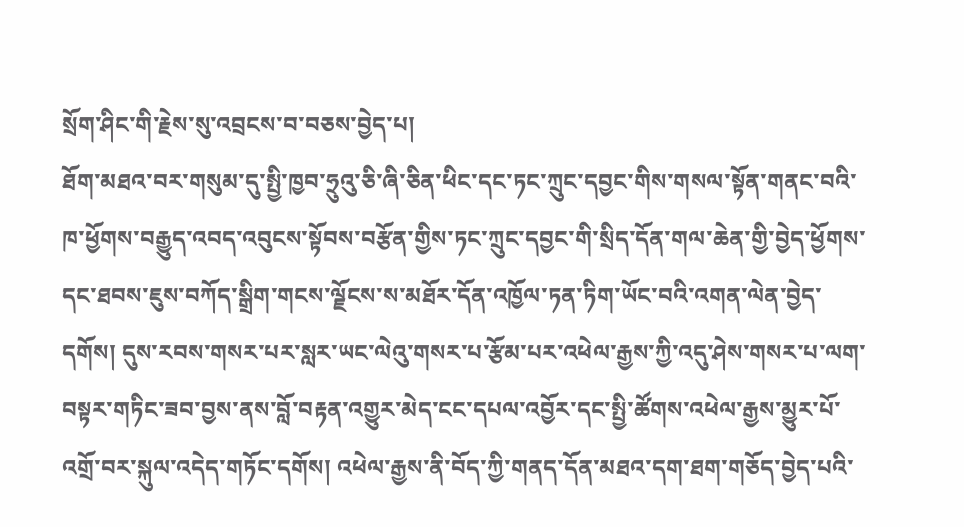སྲོག་ཤིང་གི་རྗེས་སུ་འབྲངས་བ་བཅས་བྱེད་པ།
ཐོག་མཐའ་བར་གསུམ་དུ་སྤྱི་ཁྱབ་ཧྲུའུ་ཅི་ཞི་ཅིན་ཕིང་དང་ཏང་ཀྲུང་དབྱང་གིས་གསལ་སྟོན་གནང་བའི་ཁ་ཕྱོགས་བརྒྱུད་འབད་འབུངས་སྟོབས་བརྩོན་གྱིས་ཏང་ཀྲུང་དབྱང་གི་སྲིད་དོན་གལ་ཆེན་གྱི་བྱེད་ཕྱོགས་དང་ཐབས་ཇུས་བཀོད་སྒྲིག་གངས་ལྗོངས་ས་མཐོར་དོན་འཁྱོལ་ཏན་ཏིག་ཡོང་བའི་འགན་ལེན་བྱེད་དགོས། དུས་རབས་གསར་པར་སླར་ཡང་ལེའུ་གསར་པ་རྩོམ་པར་འཕེལ་རྒྱས་ཀྱི་འདུ་ཤེས་གསར་པ་ལག་བསྟར་གཏིང་ཟབ་བྱས་ནས་བློ་བརྟན་འགྱུར་མེད་ངང་དཔལ་འབྱོར་དང་སྤྱི་ཚོགས་འཕེལ་རྒྱས་མྱུར་པོ་འགྲོ་བར་སྐུལ་འདེད་གཏོང་དགོས། འཕེལ་རྒྱས་ནི་བོད་ཀྱི་གནད་དོན་མཐའ་དག་ཐག་གཅོད་བྱེད་པའི་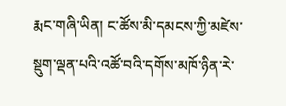རྨང་གཞི་ཡིན། ང་ཚོས་མི་དམངས་ཀྱི་མཛེས་སྡུག་ལྡན་པའི་འཚོ་བའི་དགོས་མཁོ་ཉིན་རེ་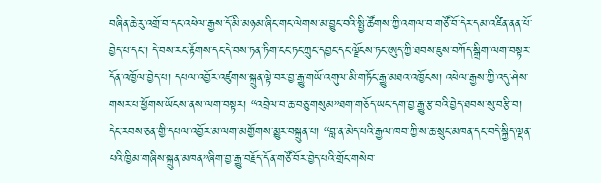བཞིན་ཆེ་རུ་འགྲོ་བ་དང་འཕེལ་རྒྱས་དོ་མི་མཉམ་ཞིང་གང་ལེགས་མ་བྱུང་བའི་སྤྱི་ཚོགས་ཀྱི་འགལ་བ་གཙོ་བོ་དེར་དམ་འཛིན་ནན་པོ་བྱེད་པ་དང་། དེ་བས་རང་རྟོགས་དང་དེ་བས་ཏན་ཏིག་ངང་ཏང་ཀྲུང་དབྱང་དང་ལྗོངས་ཏང་ཨུད་ཀྱི་ཐབས་ཇུས་བཀོད་སྒྲིག་ལག་བསྟར་དོན་འཁྱོལ་བྱེད་པ། དཔལ་འབྱོར་འཛུགས་སྐྲུན་ལྟེ་བར་བྱ་རྒྱུ་གཡོ་འགུལ་མི་གཏོང་རྒྱུ་མཐའ་འཁྱོངས། འཕེལ་རྒྱས་ཀྱི་འདུ་ཤེས་གསར་པ་ཕྱོགས་ཡོངས་ནས་ལག་བསྟར། “འབྲེལ་བ་ཆ་བཅུ་གསུམ”ཐག་གཅོད་ཡང་དག་བྱ་རྒྱུ་རྩ་བའི་བྱེད་ཐབས་སུ་བརྩི་བ། དེང་རབས་ཅན་གྱི་དཔལ་འབྱོར་མ་ལག་མགྱོགས་མྱུར་བསྐྲུན་པ། “བླ་ན་མེད་པའི་རྒྱལ་ཁབ་ཀྱི་ས་ཆ་སྲུང་མཁན་དང་བདེ་སྐྱིད་ལྡན་པའི་ཁྱིམ་གཞིས་སྐྲུན་མཁན”ཞིག་བྱ་རྒྱུ་བརྗོད་དོན་གཙོ་བོར་བྱེད་པའི་གྲོང་གསེབ་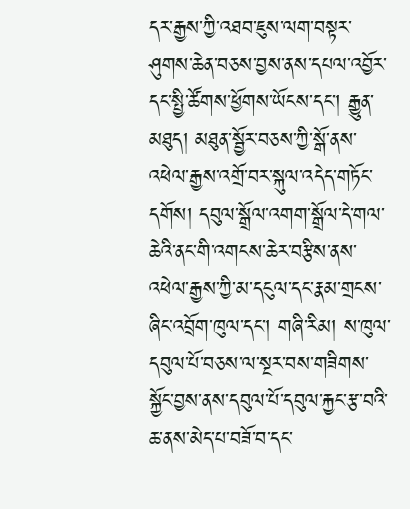དར་རྒྱས་ཀྱི་འཐབ་ཇུས་ལག་བསྟར་ཤུགས་ཆེན་བཅས་བྱས་ནས་དཔལ་འབྱོར་དང་སྤྱི་ཚོགས་ཕྱོགས་ཡོངས་དང་། རྒྱུན་མཐུད། མཐུན་སྦྱོར་བཅས་ཀྱི་སྒོ་ནས་འཕེལ་རྒྱས་འགྲོ་བར་སྐུལ་འདེད་གཏོང་དགོས། དབུལ་སྒྲོལ་འགག་སྒྲོལ་དེ་གལ་ཆེའི་ནང་གི་འགངས་ཆེར་བརྩིས་ནས་འཕེལ་རྒྱས་ཀྱི་མ་དངུལ་དང་རྣམ་གྲངས་ཞིང་འབྲོག་ཁུལ་དང་། གཞི་རིམ། ས་ཁུལ་དབུལ་པོ་བཅས་ལ་སྔར་བས་གཟིགས་སྐྱོང་བྱས་ནས་དབུལ་པོ་དབུལ་རྐྱང་རྩ་བའི་ཆ་ནས་མེད་པ་བཟོ་བ་དང་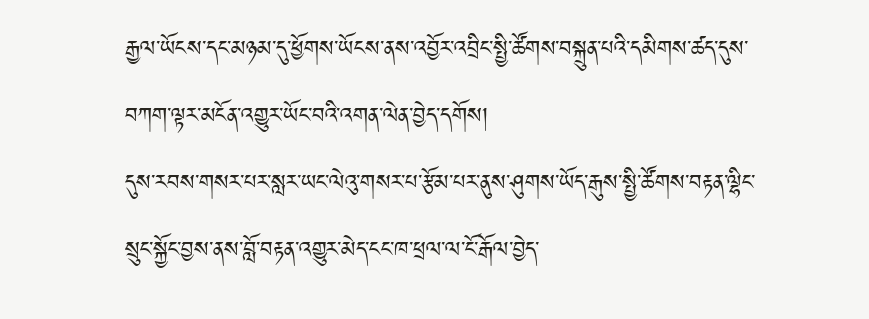རྒྱལ་ཡོངས་དང་མཉམ་དུ་ཕྱོགས་ཡོངས་ནས་འབྱོར་འབྲིང་སྤྱི་ཚོགས་བསྐྲུན་པའི་དམིགས་ཚད་དུས་བཀག་ལྟར་མངོན་འགྱུར་ཡོང་བའི་འགན་ལེན་བྱེད་དགོས།
དུས་རབས་གསར་པར་སླར་ཡང་ལེའུ་གསར་པ་རྩོམ་པར་ནུས་ཤུགས་ཡོད་རྒུས་སྤྱི་ཚོགས་བརྟན་ལྷིང་སྲུང་སྐྱོང་བྱས་ནས་བློ་བརྟན་འགྱུར་མེད་ངང་ཁ་ཕྲལ་ལ་ངོ་རྒོལ་བྱེད་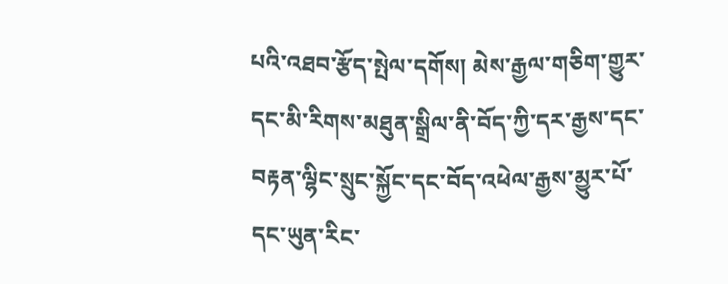པའི་འཐབ་རྩོད་སྤེལ་དགོས། མེས་རྒྱལ་གཅིག་གྱུར་དང་མི་རིགས་མཐུན་སྒྲིལ་ནི་བོད་ཀྱི་དར་རྒྱས་དང་བརྟན་ལྷིང་སྲུང་སྐྱོང་དང་བོད་འཕེལ་རྒྱས་མྱུར་པོ་དང་ཡུན་རིང་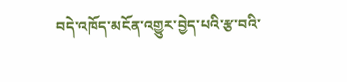བདེ་འཁོད་མངོན་འགྱུར་བྱེད་པའི་རྩ་བའི་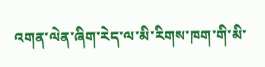འགན་ལེན་ཞིག་རེད་ལ་མི་རིགས་ཁག་གི་མི་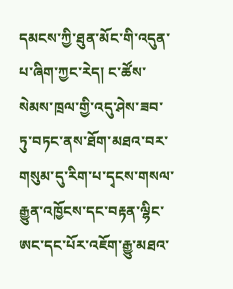དམངས་ཀྱི་ཐུན་མོང་གི་འདུན་པ་ཞིག་ཀྱང་རེད། ང་ཚོས་སེམས་ཁྲལ་གྱི་འདུ་ཤེས་ཟབ་ཏུ་བཏང་ནས་ཐོག་མཐའ་བར་གསུམ་དུ་རིག་པ་དྭངས་གསལ་རྒྱུན་འཁྱོངས་དང་བརྟན་ལྷིང་ཨང་དང་པོར་འཇོག་རྒྱུ་མཐའ་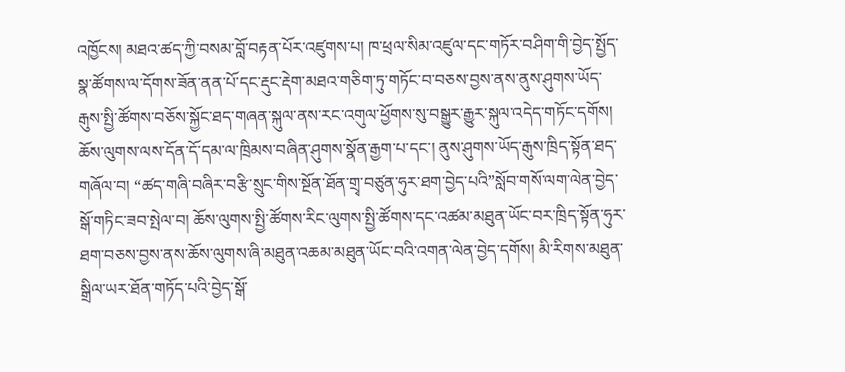འཁྱོངས། མཐའ་ཚད་ཀྱི་བསམ་བློ་བརྟན་པོར་འཛུགས་པ། ཁ་ཕྲལ་སིམ་འཛུལ་དང་གཏོར་བཤིག་གི་བྱེད་སྤྱོད་སྣ་ཚོགས་ལ་དོགས་ཟོན་ནན་པོ་དང་རྡུང་རྡེག་མཐའ་གཅིག་ཏུ་གཏོང་བ་བཅས་བྱས་ནས་ནུས་ཤུགས་ཡོད་རྒུས་སྤྱི་ཚོགས་བཅོས་སྐྱོང་ཐད་གཞན་སྐུལ་ནས་རང་འགུལ་ཕྱོགས་སུ་བསྒྱུར་རྒྱུར་སྐུལ་འདེད་གཏོང་དགོས། ཆོས་ལུགས་ལས་དོན་དོ་དམ་ལ་ཁྲིམས་བཞིན་ཤུགས་སྣོན་རྒྱག་པ་དང་། ནུས་ཤུགས་ཡོད་རྒུས་ཁྲིད་སྟོན་ཐད་གཞོལ་བ། “ཚད་གཞི་བཞིར་བརྩི་སྲུང་གིས་སྔོན་ཐོན་གྲྭ་བཙུན་ཧུར་ཐག་བྱེད་པའི”སློབ་གསོ་ལག་ལེན་བྱེད་སྒོ་གཏིང་ཟབ་སྤེལ་བ། ཆོས་ལུགས་སྤྱི་ཚོགས་རིང་ལུགས་སྤྱི་ཚོགས་དང་འཚམ་མཐུན་ཡོང་བར་ཁྲིད་སྟོན་ཧུར་ཐག་བཅས་བྱས་ནས་ཆོས་ལུགས་ཞི་མཐུན་འཆམ་མཐུན་ཡོང་བའི་འགན་ལེན་བྱེད་དགོས། མི་རིགས་མཐུན་སྒྲིལ་ཡར་ཐོན་གཏོད་པའི་བྱེད་སྒོ་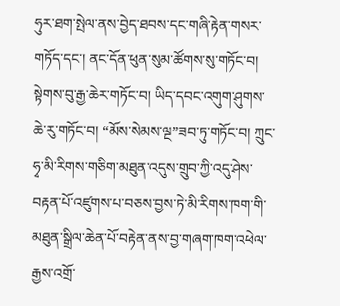ཧུར་ཐག་སྤེལ་ནས་བྱེད་ཐབས་དང་གཞི་རྟེན་གསར་གཏོད་དང་། ནང་དོན་ཕུན་སུམ་ཚོགས་སུ་གཏོང་བ། སྟེགས་བུ་རྒྱ་ཆེར་གཏོང་བ། ཡིད་དབང་འགུག་ཤུགས་ཆེ་རུ་གཏོང་བ། “མོས་སེམས་ལྔ”ཟབ་ཏུ་གཏོང་བ། ཀྲུང་ཧྭ་མི་རིགས་གཅིག་མཐུན་འདུས་གྲུབ་ཀྱི་འདུ་ཤེས་བརྟན་པོ་འཛུགས་པ་བཅས་བྱས་ཏེ་མི་རིགས་ཁག་གི་མཐུན་སྒྲིལ་ཆེན་པོ་བརྟེན་ནས་བྱ་གཞག་ཁག་འཕེལ་རྒྱས་འགྲོ་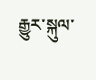རྒྱུར་སྐུལ་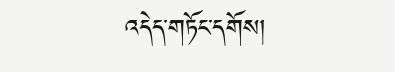འདེད་གཏོང་དགོས།